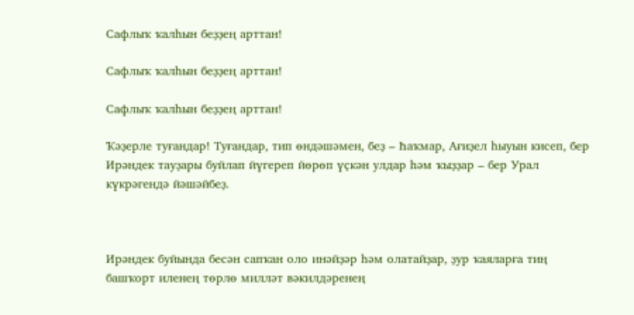Сафлыҡ ҡалһын беҙҙең арттан!

Сафлыҡ ҡалһын беҙҙең арттан!

Сафлыҡ ҡалһын беҙҙең арттан!

Ҡәҙерле туғандар! Туғандар, тип өндәшәмен, беҙ – Һаҡмар, Ағиҙел һыуын кисеп, бер Ирәндек тауҙары буйлап йүгереп йөрөп үҫкән улдар һәм ҡыҙҙар – бер Урал күкрәгендә йәшәйбеҙ.



Ирәндек буйында бесән сапҡан оло инәйҙәр һәм олатайҙар, ҙур ҡаяларға тиң башҡорт иленең төрлө милләт вәкилдәренең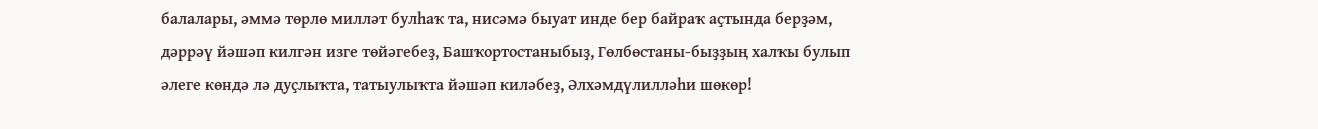балалары, әммә төрлө милләт булһаҡ та, нисәмә быуат инде бер байраҡ аҫтында берҙәм, дәррәү йәшәп килгән изге төйәгебеҙ, Башҡортостаныбыҙ, Гөлбөстаны-быҙҙың халҡы булып әлеге көндә лә дуҫлыҡта, татыулыҡта йәшәп киләбеҙ, Әлхәмдүлилләһи шөкөр!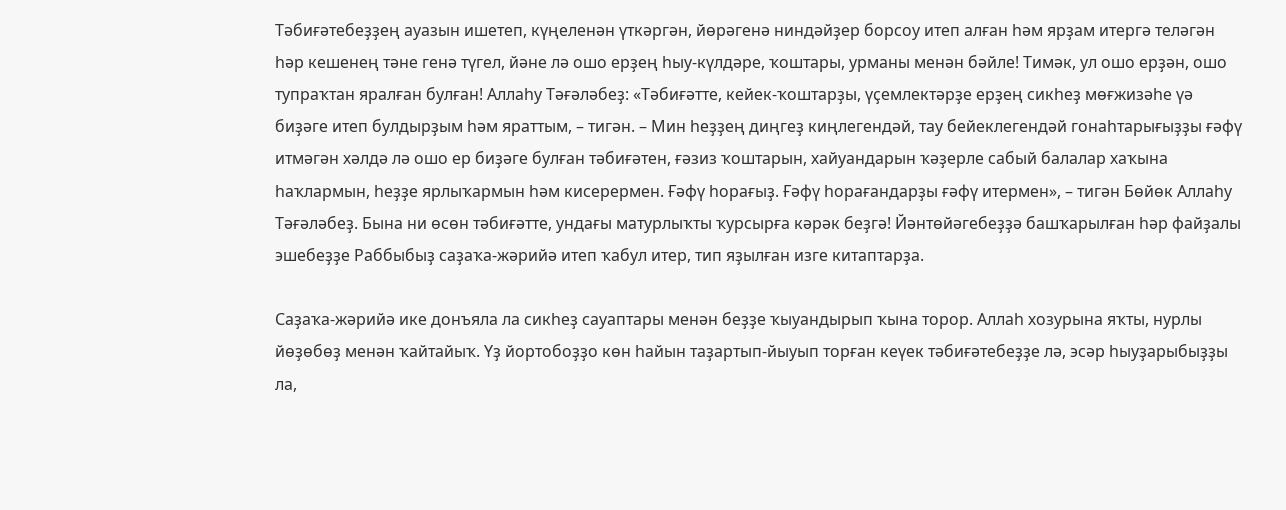Тәбиғәтебеҙҙең ауазын ишетеп, күңеленән үткәргән, йөрәгенә ниндәйҙер борсоу итеп алған һәм ярҙам итергә теләгән һәр кешенең тәне генә түгел, йәне лә ошо ерҙең һыу-күлдәре, ҡоштары, урманы менән бәйле! Тимәк, ул ошо ерҙән, ошо тупраҡтан яралған булған! Аллаһу Тәғәләбеҙ: «Тәбиғәтте, кейек-ҡоштарҙы, үҫемлектәрҙе ерҙең сикһеҙ мөғжизәһе үә биҙәге итеп булдырҙым һәм яраттым, – тигән. – Мин һеҙҙең диңгеҙ киңлегендәй, тау бейеклегендәй гонаһтарығыҙҙы ғәфү итмәгән хәлдә лә ошо ер биҙәге булған тәбиғәтен, ғәзиз ҡоштарын, хайуандарын ҡәҙерле сабый балалар хаҡына һаҡлармын, һеҙҙе ярлыҡармын һәм кисерермен. Ғәфү һорағыҙ. Ғәфү һорағандарҙы ғәфү итермен», – тигән Бөйөк Аллаһу Тәғәләбеҙ. Бына ни өсөн тәбиғәтте, ундағы матурлыҡты ҡурсырға кәрәк беҙгә! Йәнтөйәгебеҙҙә башҡарылған һәр файҙалы эшебеҙҙе Раббыбыҙ саҙаҡа-жәрийә итеп ҡабул итер, тип яҙылған изге китаптарҙа.

Саҙаҡа-жәрийә ике донъяла ла сикһеҙ сауаптары менән беҙҙе ҡыуандырып ҡына торор. Аллаһ хозурына яҡты, нурлы йөҙөбөҙ менән ҡайтайыҡ. Үҙ йортобоҙҙо көн һайын таҙартып-йыуып торған кеүек тәбиғәтебеҙҙе лә, эсәр һыуҙарыбыҙҙы ла,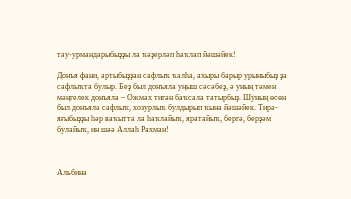тау-урмандарыбыҙҙы ла ҡәҙерләп һаҡлап йәшәйек!

Донъя фани, артыбыҙҙан сафлыҡ ҡалһа, ахыры барыр урыныбыҙ ҙа сафлыҡта булыр. Беҙ был донъяла уңыш сәсәбеҙ, ә уның тәмен мәңгелек донъяла – Ожмах тигән баҡсала татырбыҙ. Шуның өсөн был донъяла сафлыҡ, хозурлыҡ булдырып ҡына йәшәйек. Тирә-яғыбыҙҙы һәр ваҡытта ла һаҡлайыҡ, яратайыҡ, бергә, берҙәм булайыҡ, ин шәә Аллаһ Рахман!



Альбина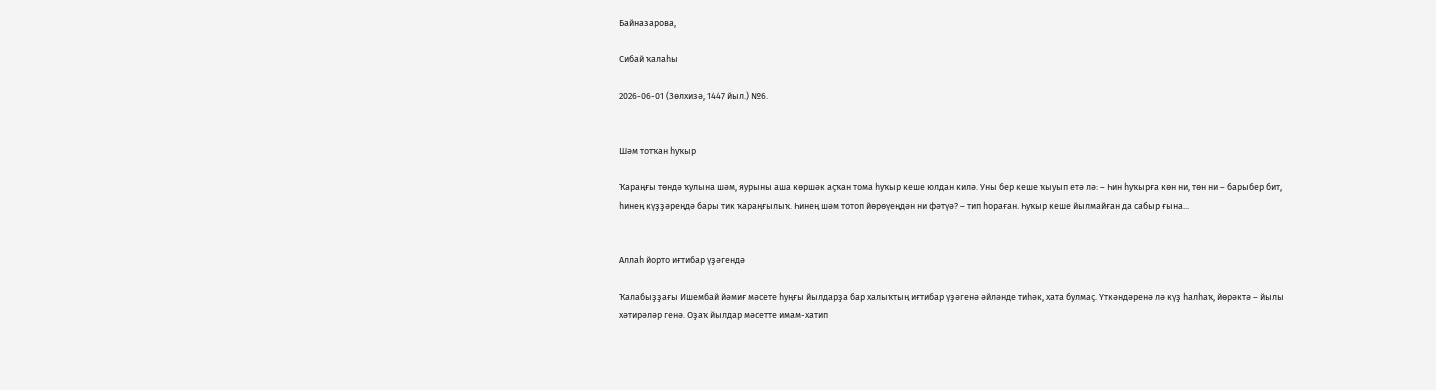Байназарова,

Сибай ҡалаһы

2026-06-01 (Зөлхизә, 1447 йыл.) №6.


Шәм тотҡан һуҡыр

Ҡараңғы төндә ҡулына шәм, яурыны аша көршәк аҫҡан тома һуҡыр кеше юлдан килә. Уны бер кеше ҡыуып етә лә: – Һин һуҡырға көн ни, төн ни – барыбер бит, һинең күҙҙәреңдә бары тик ҡараңғылыҡ. Һинең шәм тотоп йөрөүеңдән ни фәтүә? – тип һораған. Һуҡыр кеше йылмайған да сабыр ғына...


Аллаһ йорто иғтибар үҙәгендә

Ҡалабыҙҙағы Ишембай йәмиғ мәсете һуңғы йылдарҙа бар халыҡтың иғтибар үҙәгенә әйләнде тиһәк, хата булмаҫ. Үткәндәренә лә күҙ һалһаҡ, йөрәктә – йылы хәтирәләр генә. Оҙаҡ йылдар мәсетте имам-хатип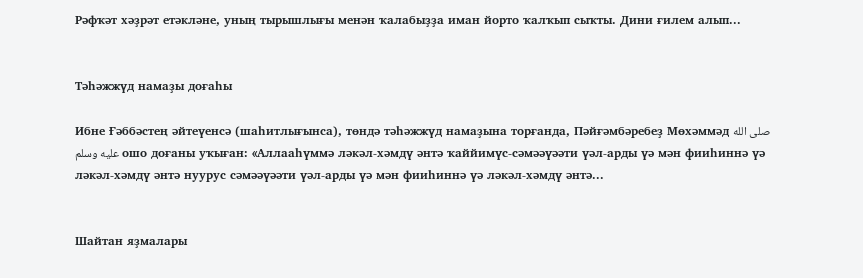Рәфҡәт хәҙрәт етәкләне, уның тырышлығы менән ҡалабыҙҙа иман йорто ҡалҡып сыҡты. Дини ғилем алып...


Тәһәжжүд намаҙы доғаһы

Ибне Ғәббәстең әйтеүенсә (шаһитлығынса), төндә тәһәжжүд намаҙына торғанда, Пәйғәмбәребеҙ Мөхәммәд صلى الله عليه وسلم ошо доғаны уҡыған: «Аллааһүммә ләкәл-хәмдү әнтә ҡаййимүс-сәмәәүәәти үәл-арды үә мән фииһиннә үә ләкәл-хәмдү әнтә нуурус сәмәәүәәти үәл-арды үә мән фииһиннә үә ләкәл-хәмдү әнтә...


Шайтан яҙмалары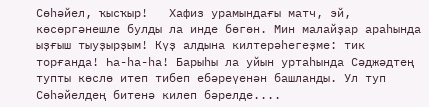Сөһәйел, ҡысҡыр!   Хафиз урамындағы матч, эй, көсөргәнешле булды ла инде бөгөн. Мин малайҙар араһында ыҙғыш тыуҙырҙым! Күҙ алдына килтерәһегеҙме: тик торғанда! Һа-һа-һа! Барыһы ла уйын уртаһында Сәджәдтең тупты көслө итеп тибеп ебәреүенән башланды. Ул туп Сөһәйелдең битенә килеп бәрелде....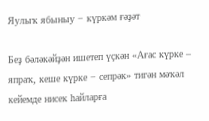Яулыҡ ябыныу − күркәм ғәҙәт

Беҙ бәләкәйҙән ишетеп үҫкән «Ағас күрке – япраҡ, кеше күрке − сепрәк» тигән мәҡәл кейемде нисек һайларға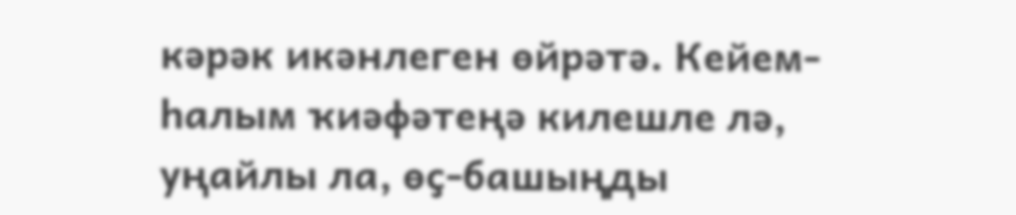кәрәк икәнлеген өйрәтә. Кейем-һалым ҡиәфәтеңә килешле лә, уңайлы ла, өҫ-башыңды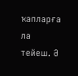ҡапларға ла тейеш. Ә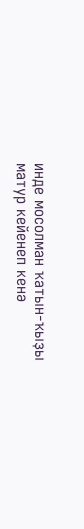инде мосолман ҡатын-ҡыҙы матур кейенеп кенә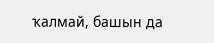ҡалмай, башын да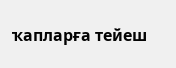ҡапларға тейеш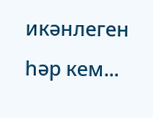икәнлеген һәр кем...